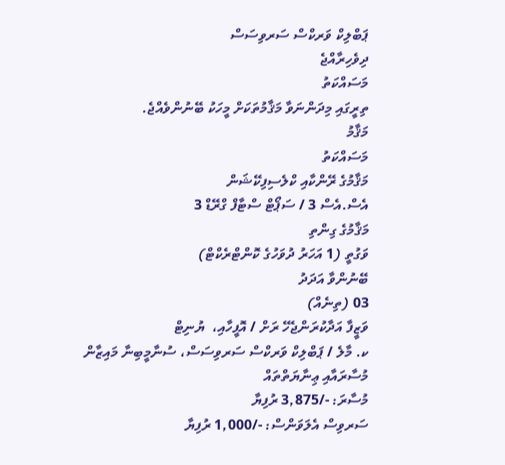ޕަބްލިކް ވަރކްސް ސަރވިސަސް
ދިވެހިރާއްޖެ
މަސައްކަތު
ތިރީގައި މިދަންނަވާ މަޤާމުތަކަށް މީހަކު ބޭނުންވެއްޖެ.
މަޤާމު
މަސައްކަތު
މަޤާމުގެ ރޭންކާއި ކްލެސިފިކޭޝަން
އެސް.އެސް 3 / ސަޕޯޓް ސްޓާފް ގްރޭޑް 3
މަޤާމުގެ ގިންތި
ވަގުތީ (1 އަހަރު ދުވަހުގެ ކޮންޓްރެކްޓް)
ބޭނުންވާ އަދަދު
03 (ތިނެއް)
ވަޒީފާ އަދާކުރަންޖެހޭ ރަށް / އޮފީހާއި،  ޔުނިޓް
ކ. މާލެ / ޕަބްލިކް ވަރކްސް ސަރވިސަސް، ސުނާމީބިނާ މައިޒާން
މުސާރައާއި ޢިނާޔަތްތައް
މުސާރަ: -/3,875 ރުފިޔާ
ސަރވިސް އެލަވަންސް: -/1,000 ރުފިޔާ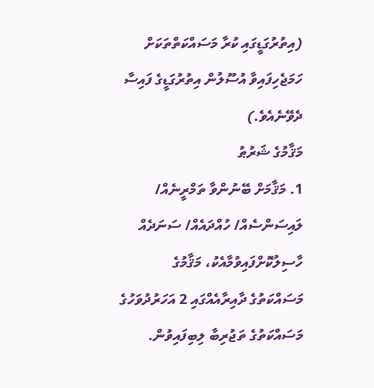(އިތުރުގަޑީގައި ކުރާ މަސައްކަތްތަކަށް ހަމަޖެހިފައިވާ އުސޫލުން އިތުރުގަޑީގެ ފައިސާ ދެވޭނެއެވެ.)
މަޤާމުގެ ޝަރުޠު
1. މަޤާމަށް ބޭނުންވާ ތަމްރީނެއް/ ލައިސަންސެއް/ ހުއްދައެއް/ ސަނަދެއް ހާސިލުކޮށްފައިވުމާއެކު، މަޤާމުގެ މަސައްކަތުގެ ދާއިރާއެއްގައި 2 އަހަރުދުވަހުގެ މަސައްކަތުގެ ތަޖުރިބާ ލިބިފައިވުން.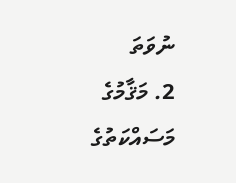ނުވަތަ
2. މަޤާމުގެ މަސައްކަތުގެ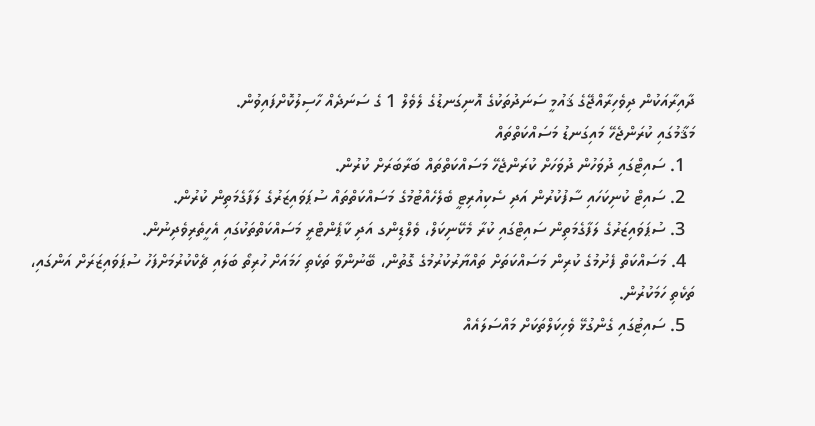ދާއިރާއަކުން ދިވެހިރާއްޖޭގެ ޤައުމީ ސަނަދުތަކުގެ އޮނިގަނޑުގެ ލެވެލް 1 ގެ ސަނަދެއް ހާސިލުކޮށްފައިވުން.
މަޤާމުގައި ކުރަންޖެހޭ މައިގަނޑު މަސައްކަތްތައް
  1. ސައިޓްގައި ދުވަހުން ދުވަހަށް ކުރަންޖެހޭ މަސައްކަތްތައް ބަރާބަރަށް ކުރުން.
  2. ސައިޓް ކުނިކަހައި ސާފުކުރުން އަދި ސެކިއުރިޓީ ބެލެހެއްޓުމުގެ މަސައްކަތްތައް ސުޕަވައިޒަރުގެ ލަފާގެމަތިން ކުރުން.
  3. ސުޕަވައިޒަރުގެ ލަފާގެމަތިން ސައިޓްގައި ކުރާ މެކޭނިކަލް، ވެލްޑިންގ އަދި ކާޕެންޓްރީ މަސައްކަތްތަކުގައި އެހީތެރިވެދިނުން.
  4. މަސައްކަތް ފެށުމުގެ ކުރިން މަސައްކަތަށް ތައްޔާރުކުރުމުގެ ގޮތުން، ބޭނުންވާ ތަކެތި ހަމައަށް ހުރިތޯ ބަލައި ޗެކްކުރުމަށްފަހު ސުޕަވައިޒަރަށް އަންގައި، ތަކެތި ހަމަކުރުން.
  5. ސައިޓުގައި ގެންގުޅޭ ވެހިކަލްތަކަށް މައްސަލައެއް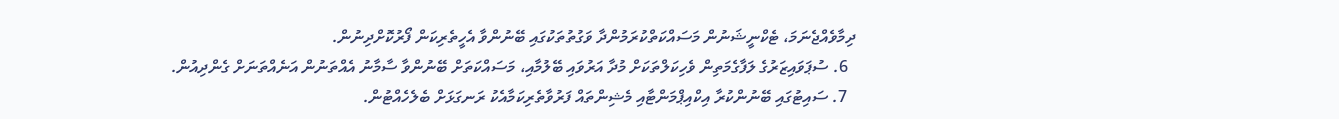ދިމާވެއްޖެނަމަ، ޓެކްނީޝަނުން މަސައްކަތްކުރަމުންދާ ވަގުތުތަކުގައި ބޭނުންވާ އެހީތެރިކަން ފޯރުކޮށްދިނުން.
  6. ސުޕަވައިޒަރުގެ ލަފާގެމަތިން ވެހިކަލްތަކަށް މުދާ އަރުވައި ބޭލުމާއި، މަސައްކަތަށް ބޭނުންވާ ސާމާނު އެއްތަނުން އަނެއްތަނަށް ގެންދިއުން.
  7. ސައިޓުގައި ބޭނުންކުރާ އިކްއިޕްމަންޓާއި މެޝިންތައް ފަރުވާތެރިކަމާއެކު ރަނގަޅަށް ބެލެހެއްޓުން.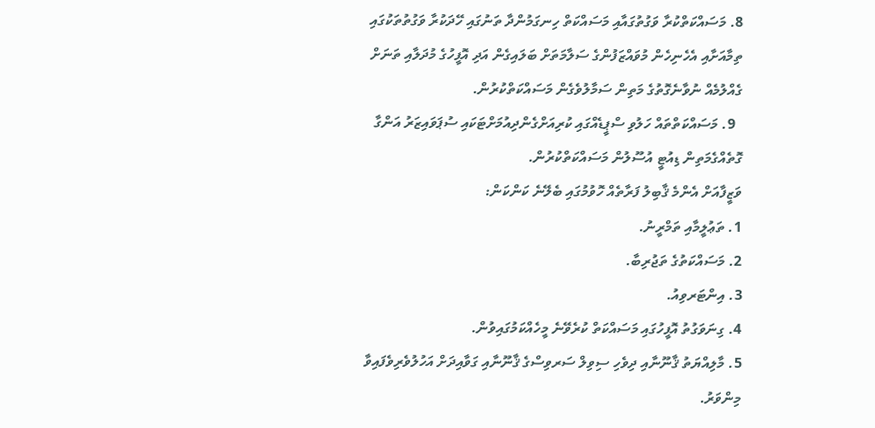8. މަސައްކަތްކުރާ ވަގުތުގައާއި މަސައްކަތް ހިނގަމުންދާ ތަނުގައި ހޭދަކުރާ ވަގުތުތަކުގައި ތިމާއަށާއި އެހެނިހެން މުވައްޒަފުންގެ ސަލާމަތަށް ބަލައިގެން އަދި އޮފީހުގެ މުދަލާއި ތަނަށް ގެއްލުމެއް ނުވާނެގޮތުގެ މަތިން ސަމާލުވެގެން މަސައްކަތްކުރުން.
  9. މަސައްކަތްތައް ހަލުވި ސްޕީޑެއްގައި ކުރިއަށްގެންދިއުމަށްޓަކައި ސުޕަވައިޒަރު އަންގާ ގޮތެއްގެމަތިން ޑިއުޓީ އުސޫލުން މަސައްކަތްކުރުން.
ވަޒީފާއަށް އެންމެ ޤާބިލު ފަރާތެއް ހޮވުމުގައި ބެލޭނެ ކަންކަން:
1. ތަޢުލީމާއި ތަމްރީނު.
2. މަސައްކަތުގެ ތަޖުރިބާ.
3. އިންޓަރވިއު.
4. ގިނަވަގުތު އޮފީހުގައި މަސައްކަތް ކުރެވޭނެ މީހެއްކަމުގައިވުން.
5. މާލިއްޔަތު ޤާނޫނާއި ދިވެހި ސިވިލް ސަރވިސްގެ ޤާނޫނާއި ގަވާއިދަށް އަހުލުވެރިވެފައިވާ މިންވަރު.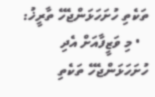ތަކެތި ހުށަހަޅަންޖެހޭ ތާރީޚު:
  • މި ވަޒީފާއަށް އެދި ހުށަހަޅަންޖެހޭ ތަކެތި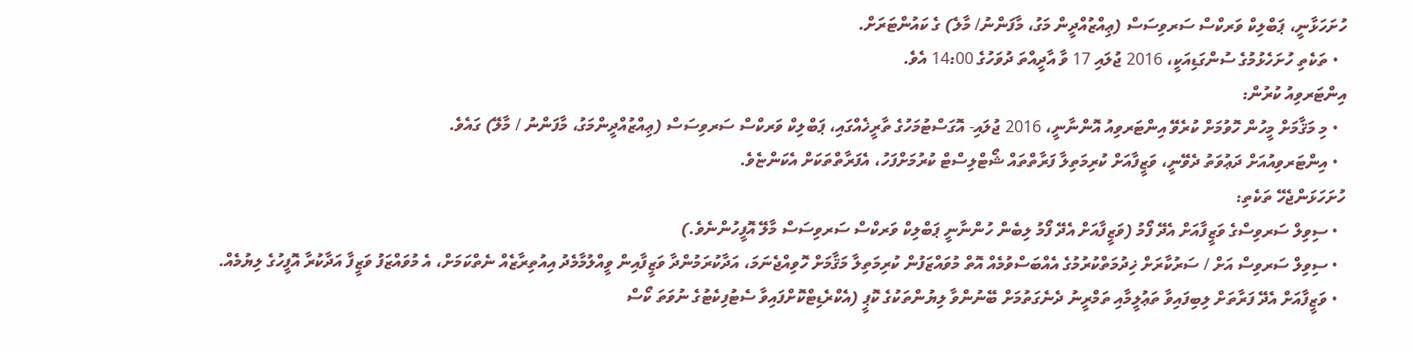ހުށަހަޅާނީ، ޕަބްލިކް ވަރކްސް ސަރވިސަސް (ޢިއްޒުއްދީން މަގު، މާފަންނު/ މާލެ) ގެ ކައުންޓަރަށް.
  • ތަކެތި ހުށަހެޅުމުގެ ސުންގަޑިއަކީ، 2016 ޖުލައި 17 ވާ އާދީއްތަ ދުވަހުގެ 14:00 އެވެ.
އިންޓަރވިއު ކުރުން:
  • މި މަޤާމަށް މީހުން ހޮވުމަށް ކުރެވޭ އިންޓަރވިއު އޮންނާނީ، 2016 ޖުލައި- އޮގަސްޓުމަހުގެ ތާރީޚެއްގައި، ޕަބްލިކް ވަރކްސް ސަރވިސަސް (ޢިއްޒުއްދީންމަގު، މާފަންނު / މާލޭ) ގައެވެ.
  • އިންޓަރވިއުއަށް ދަޢުވަތު ދެވޭނީ، ވަޒީފާއަށް ކުރިމަތިލާ ފަރާތްތައް ޝޯޓްލިސްޓް ކުރުމަށްފަހު، އެފަރާތްތަކަށް އެކަންޏެވެ.
ހުށަހަޅަންޖެހޭ ތަކެތި:
  • ސިވިލް ސަރވިސްގެ ވަޒީފާއަށް އެދޭ ފޯމު (ވަޒީފާއަށް އެދޭ ފޯމު ލިބެން ހުންނާނީ ޕަބްލިކް ވަރކްސް ސަރވިސަސް މާލޭ އޮފީހުންނެވެ.)
  • ސިވިލް ސަރވިސް އަށް / ސަރުކާރަށް ޚިދުމަތްކުރުމުގެ އެއްބަސްވުމެއް އޮތް މުވައްޒަފުން ކުރިމަތިލާ މަޤާމަށް ހޮވިއްޖެނަމަ، އަދާކުރަމުންދާ ވަޒީފާއިން ވީއްލުމާމެދު އިއުތިރާޒެއް ނެތްކަމަށް، އެ މުވައްޒަފު ވަޒީފާ އަދާކުރާ އޮފީހުގެ ލިޔުމެއް.
  • ވަޒީފާއަށް އެދޭ ފަރާތަށް ލިބިފައިވާ ތަޢުލީމާއި ތަމްރީނު ދެނެގަތުމަށް ބޭނުންވާ ލިޔުންތަކުގެ ކޮޕީ (އެކްރެޑިޓްކޮށްފައިވާ ސެޓުފިކެޓުގެ ނުވަތަ ކޯސް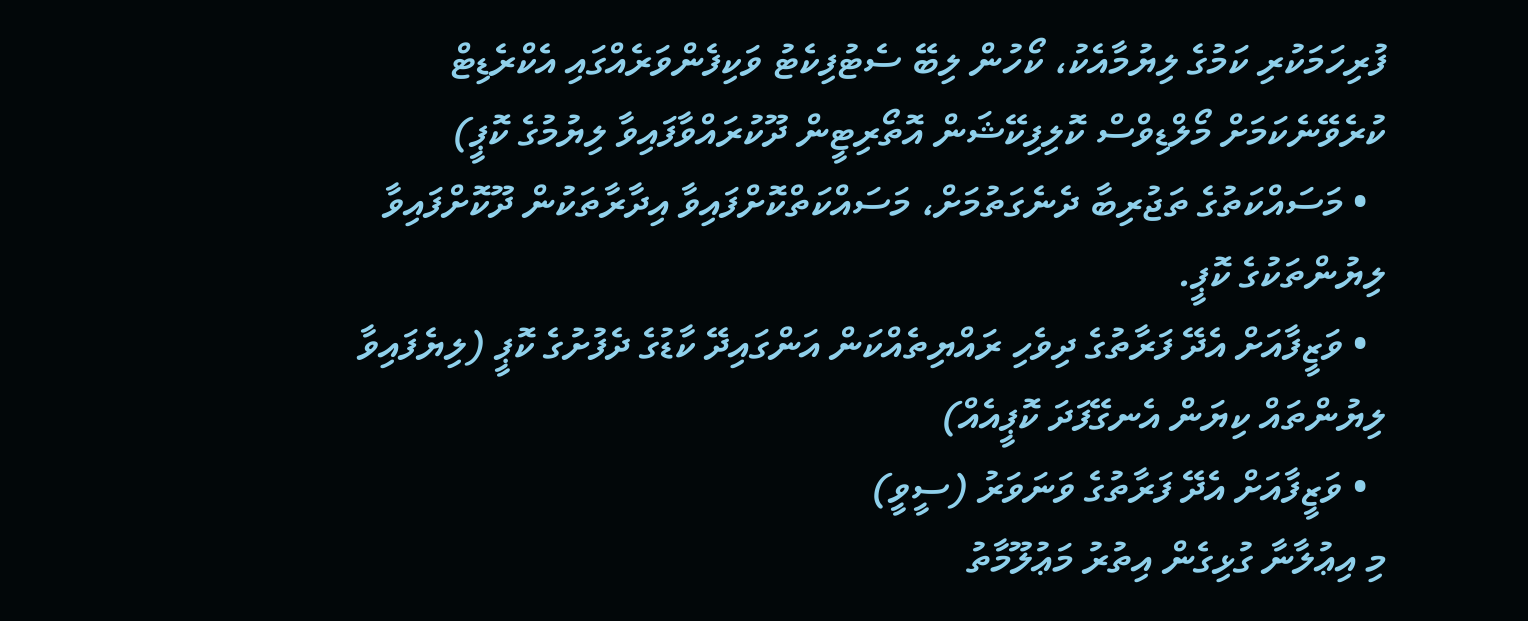ފުރިހަމަކުރި ކަމުގެ ލިޔުމާއެކު، ކޯހުން ލިބޭ ސެޓުފިކެޓު ވަކިފެންވަރެއްގައި އެކްރެޑިޓް ކުރެވޭނެކަމަށް މޯލްޑިވްސް ކޮލިފިކޭޝަން އޮތޯރިޓީން ދޫކުރައްވާފައިވާ ލިޔުމުގެ ކޮޕީ)
  • މަސައްކަތުގެ ތަޖުރިބާ ދެނެގަތުމަށް، މަސައްކަތްކޮށްފައިވާ އިދާރާތަކުން ދޫކޮށްފައިވާ ލިޔުންތަކުގެ ކޮޕީ.
  • ވަޒީފާއަށް އެދޭ ފަރާތުގެ ދިވެހި ރައްޔިތެއްކަން އަންގައިދޭ ކާޑުގެ ދެފުށުގެ ކޮޕީ (ލިޔެފައިވާ ލިޔުންތައް ކިޔަން އެނގޭފަދަ ކޮޕީއެއް)
  • ވަޒީފާއަށް އެދޭ ފަރާތުގެ ވަނަވަރު (ސީވީ)
މި އިޢުލާނާ ގުޅިގެން އިތުރު މަޢުލޫމާތު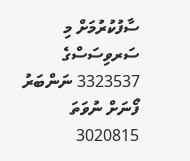ސާފުކުރުމަށް މި ސަރވިސަސްގެ 3323537 ނަންބަރު ފޯނަށް ނުވަތަ 3020815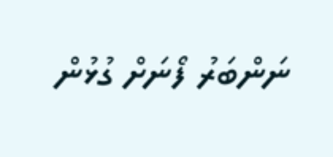ނަންބަރު ފޯނަށް ގުޅުން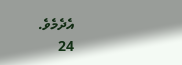އެދެމެވެ.
24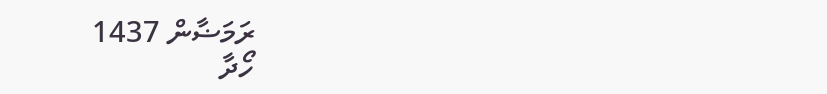ރަމަޟާން 1437
ހޯދާ